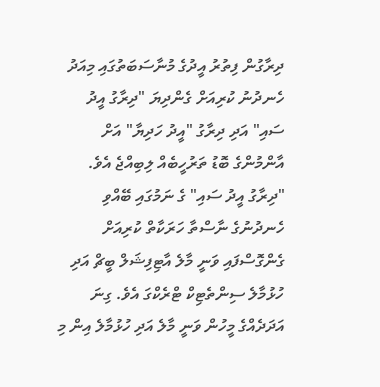ދިރާގުން ފިތުރު އީދުގެ މުނާސަބަތުގައި މިއަދު ހެނދުނު ކުރިއަށް ގެންދިޔަ "ދިރާގު އީދު ސައި" އަދި ދިރާގު "އީދު ހަދިޔާ" އަށް އާންމުންގެ ބޮޑު ތަރުހީބެއް ލިބިއްޖެ އެވެ.
"ދިރާގު އީދު ސައި" ގެ ނަމުގައި ބޭއްވި ހެނދުނުގެ ނާސްތާ ހަރަކާތް ކުރިއަށް ގެންގޮސްފައި ވަނީ މާލެ އާޓިފިޝަލް ބީޗް އަދި ހުޅުމާލެ ސިންތެޓިކް ޓްރެކްގަ އެވެ. ގިނަ އަދަދެއްގެ މީހުން ވަނީ މާލެ އަދި ހުޅުމާލެ އިން މި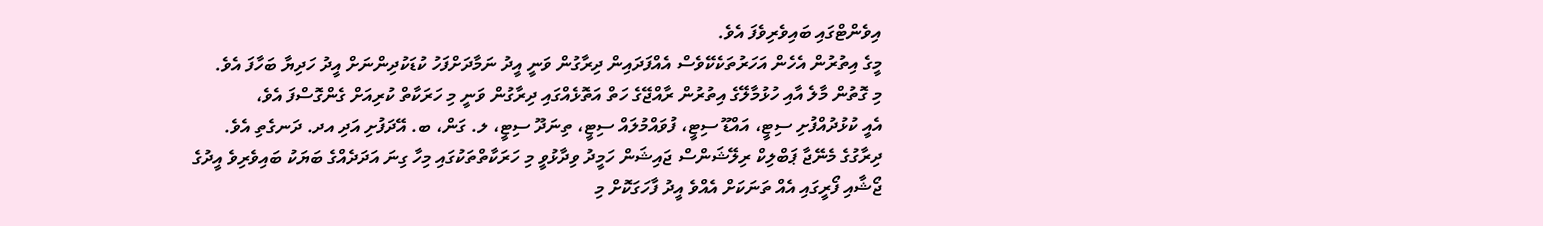އިވެންޓްގައި ބައިވެރިވެފަ އެވެ.
މީގެ އިތުރުން އެހެން އަހަރުތަކެކޭވެސް އެއްފަދައިން ދިރާގުން ވަނީ އީދު ނަމާދަށްފަހު ކުޑަކުދިންނަށް އީދު ހަދިޔާ ބަހާފަ އެވެ.
މި ގޮތުން މާލެ އާއި ހުޅުމާލޭގެ އިތުރުން ރާއްޖޭގެ ހަތް އަތޮޅެއްގައި ދިރާގުން ވަނީ މި ހަރަކާތް ކުރިއަށް ގެންގޮސްފަ އެވެ،
އެއީ ކުޅުދުއްފުށި ސިޓީ، އައްޑޫ ސިޓީ، ފުވައްމުލައް ސިޓީ، ތިނަދޫ ސިޓީ، ލ. ގަން، ބ. އޭދަފުށި އަދި އދ. ދަނގެތި އެވެ.
ދިރާގުގެ މެނޭޖާ ޕަބްލިކް ރިލޭޝަންސް ޖައިޝަން ހަމީދު ވިދާޅުވީ މި ހަރަކާތްތަކުގައި މިހާ ގިނަ އަދަދެއްގެ ބަޔަކު ބައިވެރިވެ އީދުގެ ޖޯޝާއި ފޯރީގައި އެއް ތަނަކަށް އެއްވެ އީދު ފާހަގަކޮށް މި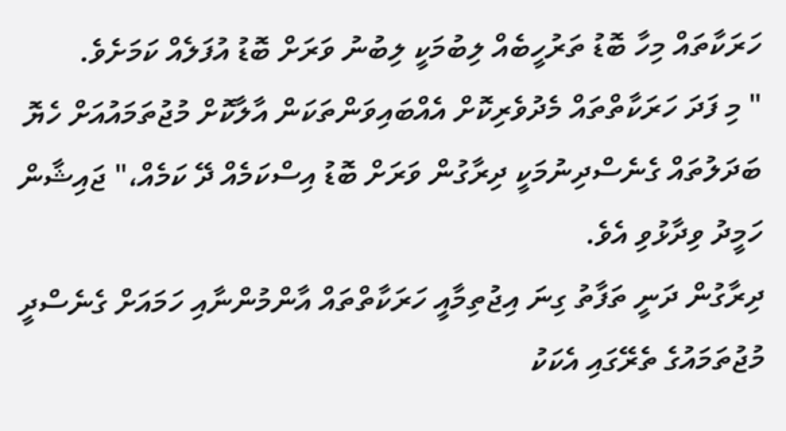ހަރަކާތައް މިހާ ބޮޑު ތަރުހީބެއް ލިބުމަކީ ލިބުނު ވަރަށް ބޮޑު އުފަލެއް ކަމަށެވެ.
" މި ފަދަ ހަރަކާތްތައް މެދުވެރިކޮށް އެއްބައިވަންތަކަން އާލާކޮށް މުޖުތަމައުއަށް ހެޔޮ ބަދަލުތައް ގެނެސްދިނުމަކީ ދިރާގުން ވަރަށް ބޮޑު އިސްކަމެއް ދޭ ކަމެއް،" ޖައިޝާން ހަމީދު ވިދާޅުވި އެވެ.
ދިރާގުން ދަނީ ތަފާތު ގިނަ އިޖުތިމާއީ ހަރަކާތްތައް އާންމުންނާއި ހަމައަށް ގެނެސްދީ މުޖުތަމައުގެ ތެރޭގައި އެކަކު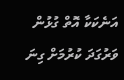އަނެކަކާ އޮތް ގުޅުން ވަރުގަދަ ކުރުމަށް ގިނަ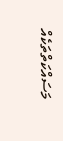މަސައްކަތްތަކެއް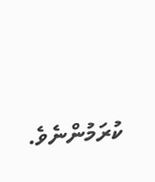ކުރަމުންނެވެ.